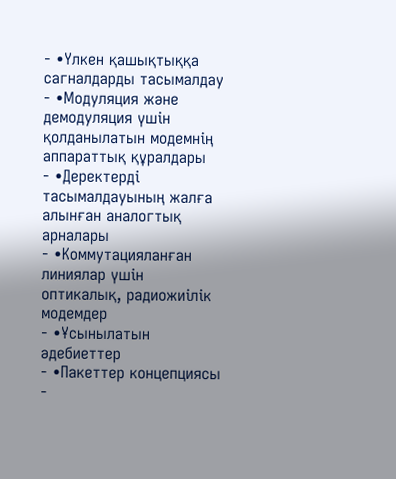- •Үлкен қашықтыққа сагналдарды тасымалдау
- •Модуляция және демодуляция үшін қолданылатын модемнің аппараттық құралдары
- •Деректерді тасымалдауының жалға алынған аналогтық арналары
- •Коммутацияланған линиялар үшін оптикалық, радиожиілік модемдер
- •Ұсынылатын әдебиеттер
- •Пакеттер концепциясы
-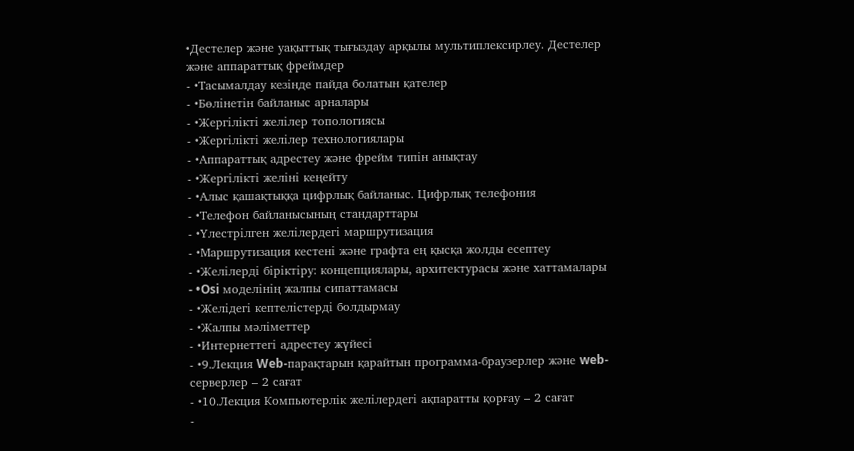•Дестелер және уақыттық тығыздау арқылы мультиплексирлеу. Дестелер және аппараттық фреймдер
- •Тасымалдау кезінде пайда болатын қателер
- •Бөлінетін байланыс арналары
- •Жергілікті желілер топологиясы
- •Жергілікті желілер технологиялары
- •Аппараттық адрестеу және фрейм типін анықтау
- •Жергілікті желіні кеңейту
- •Алыс қашақтыққа цифрлық байланыс. Цифрлық телефония
- •Телефон байланысының стандарттары
- •Үлестрілген желілердегі маршрутизация
- •Маршрутизация кестені және графта ең қысқа жолды есептеу
- •Желілерді біріктіру: концепциялары, архитектурасы және хаттамалары
- •Osi моделінің жалпы сипаттамасы
- •Желідегі кептелістерді болдырмау
- •Жалпы мәліметтер
- •Интернеттегі адрестеу жүйесі
- •9.Лекция Web-парақтарын қарайтын программа-браузерлер және web-серверлер – 2 сағат
- •10.Лекция Компьютерлік желілердегі ақпаратты қорғау – 2 сағат
-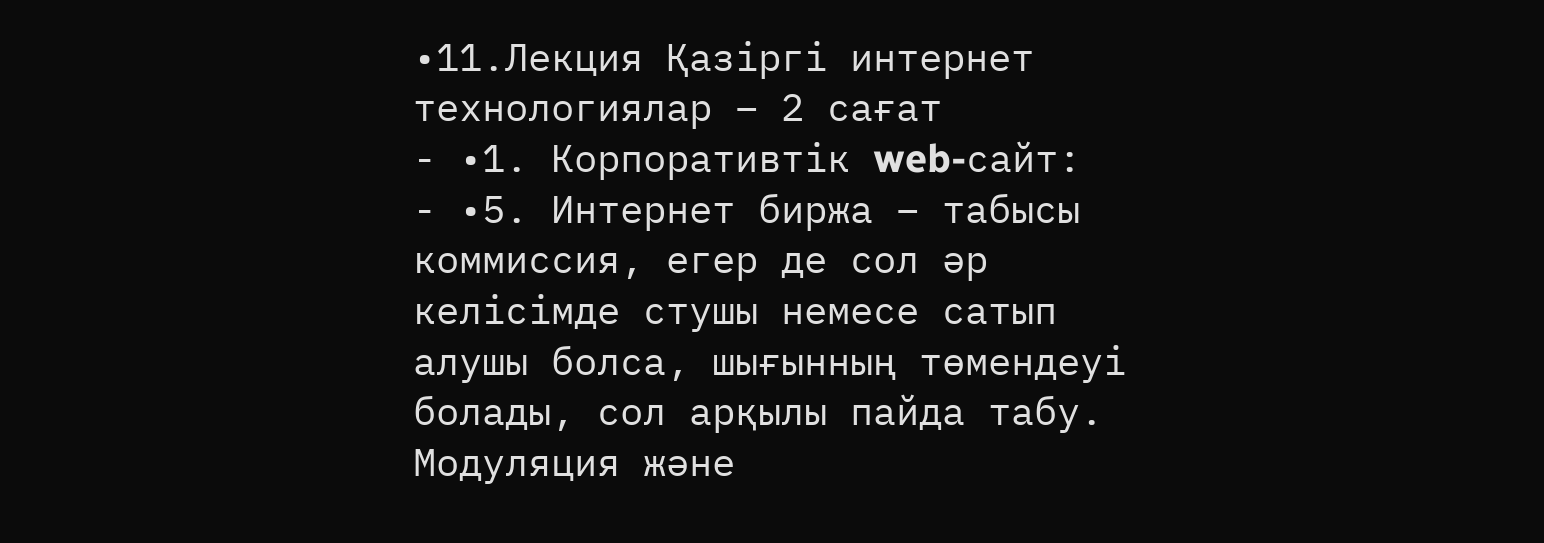•11.Лекция Қазіргі интернет технологиялар – 2 сағат
- •1. Корпоративтік web-сайт:
- •5. Интернет биржа – табысы коммиссия, егер де сол әр келісімде стушы немесе сатып алушы болса, шығынның төмендеуі болады, сол арқылы пайда табу.
Модуляция және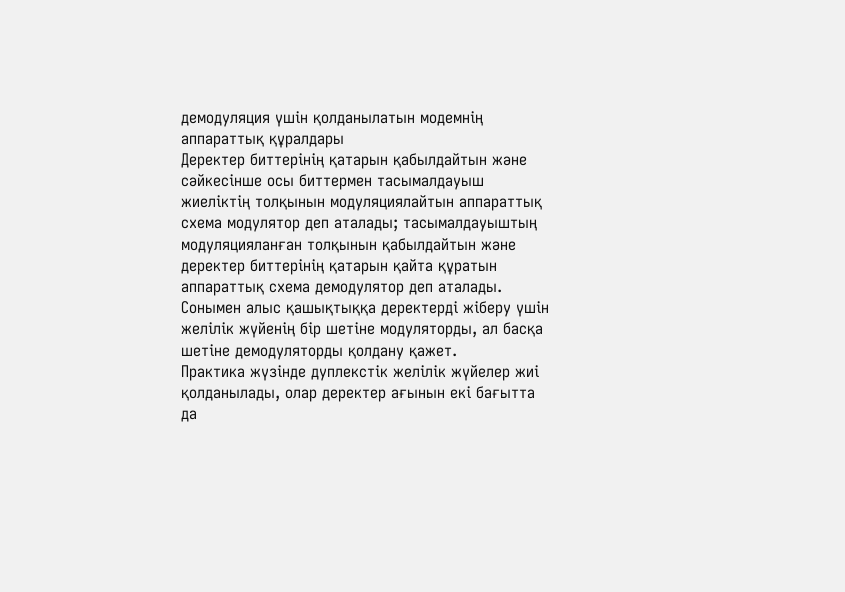демодуляция үшін қолданылатын модемнің аппараттық құралдары
Деректер биттерінің қатарын қабылдайтын және сәйкесінше осы биттермен тасымалдауыш жиеліктің толқынын модуляциялайтын аппараттық схема модулятор деп аталады; тасымалдауыштың модуляцияланған толқынын қабылдайтын және деректер биттерінің қатарын қайта құратын аппараттық схема демодулятор деп аталады. Сонымен алыс қашықтыққа деректерді жіберу үшін желілік жүйенің бір шетіне модуляторды, ал басқа шетіне демодуляторды қолдану қажет.
Практика жүзінде дуплекстік желілік жүйелер жиі қолданылады, олар деректер ағынын екі бағытта да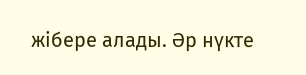жібере алады. Әр нүкте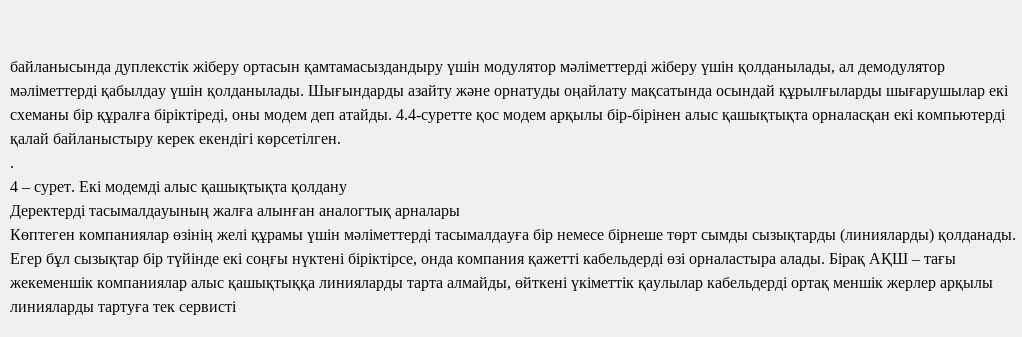байланысында дуплекстік жіберу ортасын қамтамасыздандыру үшін модулятор мәліметтерді жіберу үшін қолданылады, ал демодулятор мәліметтерді қабылдау үшін қолданылады. Шығындарды азайту және орнатуды оңайлату мақсатында осындай құрылғыларды шығарушылар екі схеманы бір құралға біріктіреді, оны модем деп атайды. 4.4-суретте қос модем арқылы бір-бірінен алыс қашықтықта орналасқан екі компьютерді қалай байланыстыру керек екендігі көрсетілген.
.
4 – сурет. Екі модемді алыс қашықтықта қолдану
Деректерді тасымалдауының жалға алынған аналогтық арналары
Көптеген компаниялар өзінің желі құрамы үшін мәліметтерді тасымалдауға бір немесе бірнеше төрт сымды сызықтарды (линияларды) қолданады. Егер бұл сызықтар бір түйінде екі соңғы нүктені біріктірсе, онда компания қажетті кабельдерді өзі орналастыра алады. Бірақ АҚШ – тағы жекеменшік компаниялар алыс қашықтыққа линияларды тарта алмайды, өйткені үкіметтік қаулылар кабельдерді ортақ меншік жерлер арқылы линияларды тартуға тек сервисті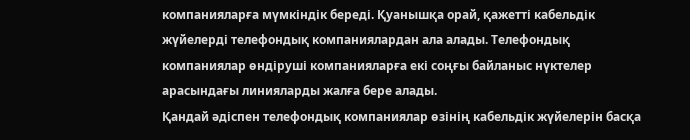компанияларға мүмкіндік береді. Қуанышқа орай, қажетті кабельдік жүйелерді телефондық компаниялардан ала алады. Телефондық компаниялар өндіруші компанияларға екі соңғы байланыс нүктелер арасындағы линияларды жалға бере алады.
Қандай әдіспен телефондық компаниялар өзінің кабельдік жүйелерін басқа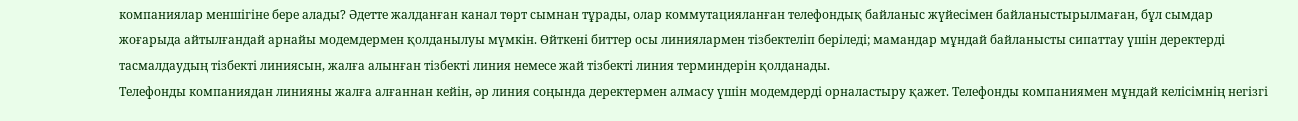компаниялар меншігіне бере алады? Әдетте жалданған канал төрт сымнан тұрады, олар коммутацияланған телефондық байланыс жүйесімен байланыстырылмаған, бұл сымдар жоғарыда айтылғандай арнайы модемдермен қолданылуы мүмкін. Өйткені биттер осы линиялармен тізбектеліп беріледі; мамандар мұндай байланысты сипаттау үшін деректерді тасмалдаудың тізбекті линиясын, жалға алынған тізбекті линия немесе жай тізбекті линия терминдерін қолданады.
Телефонды компаниядан линияны жалға алғаннан кейін, әр линия соңында деректермен алмасу үшін модемдерді орналастыру қажет. Телефонды компаниямен мұндай келісімнің негізгі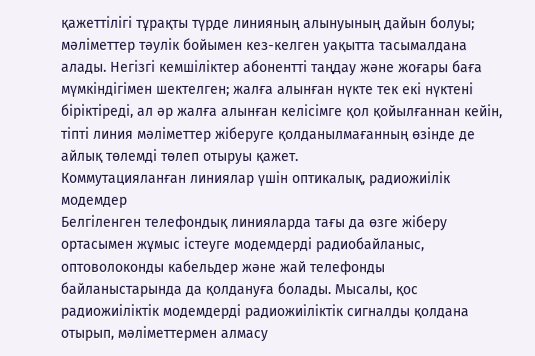қажеттілігі тұрақты түрде линияның алынуының дайын болуы; мәліметтер тәулік бойымен кез-келген уақытта тасымалдана алады. Негізгі кемшіліктер абонентті таңдау және жоғары баға мүмкіндігімен шектелген; жалға алынған нүкте тек екі нүктені біріктіреді, ал әр жалға алынған келісімге қол қойылғаннан кейін, тіпті линия мәліметтер жіберуге қолданылмағанның өзінде де айлық төлемді төлеп отыруы қажет.
Коммутацияланған линиялар үшін оптикалық, радиожиілік модемдер
Белгіленген телефондық линияларда тағы да өзге жіберу ортасымен жұмыс істеуге модемдерді радиобайланыс, оптоволоконды кабельдер және жай телефонды байланыстарында да қолдануға болады. Мысалы, қос радиожиіліктік модемдерді радиожиіліктік сигналды қолдана отырып, мәліметтермен алмасу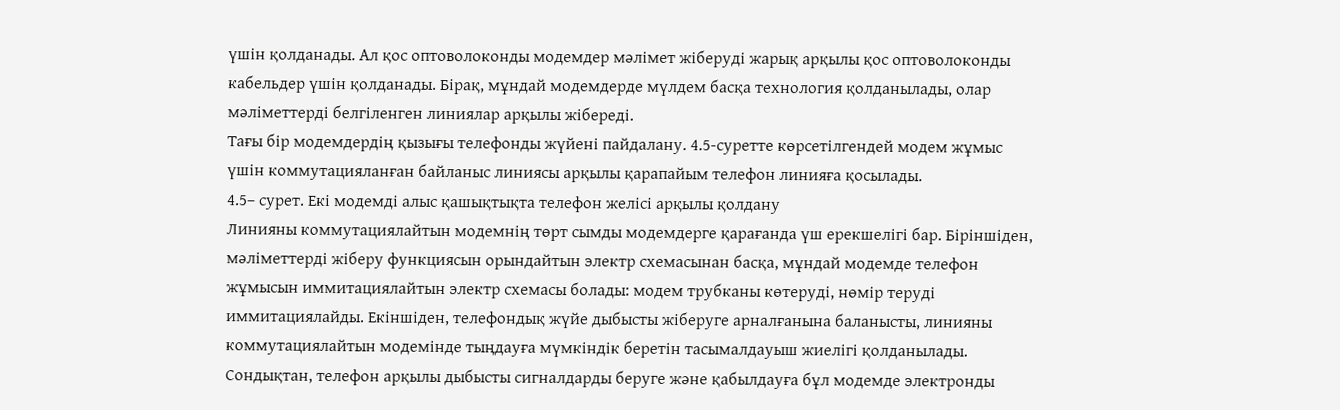үшін қолданады. Ал қос оптоволоконды модемдер мәлімет жіберуді жарық арқылы қос оптоволоконды кабельдер үшін қолданады. Бірақ, мұндай модемдерде мүлдем басқа технология қолданылады, олар мәліметтерді белгіленген линиялар арқылы жібереді.
Тағы бір модемдердің қызығы телефонды жүйені пайдалану. 4.5-суретте көрсетілгендей модем жұмыс үшін коммутацияланған байланыс линиясы арқылы қарапайым телефон линияға қосылады.
4.5– сурет. Екі модемді алыс қашықтықта телефон желісі арқылы қолдану
Линияны коммутациялайтын модемнің төрт сымды модемдерге қарағанда үш ерекшелігі бар. Біріншіден, мәліметтерді жіберу функциясын орындайтын электр схемасынан басқа, мұндай модемде телефон жұмысын иммитациялайтын электр схемасы болады: модем трубканы көтеруді, нөмір теруді иммитациялайды. Екіншіден, телефондық жүйе дыбысты жіберуге арналғанына баланысты, линияны коммутациялайтын модемінде тыңдауға мүмкіндік беретін тасымалдауыш жиелігі қолданылады. Сондықтан, телефон арқылы дыбысты сигналдарды беруге және қабылдауға бұл модемде электронды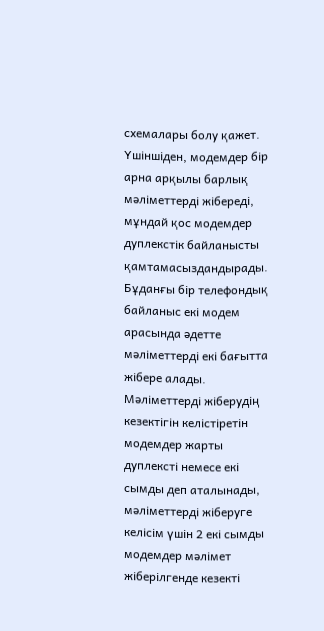схемалары болу қажет. Үшіншіден, модемдер бір арна арқылы барлық мәліметтерді жібереді, мұндай қос модемдер дуплекстік байланысты қамтамасыздандырады. Бұданғы бір телефондық байланыс екі модем арасында әдетте мәліметтерді екі бағытта жібере алады.
Мәліметтерді жіберудің кезектігін келістіретін модемдер жарты дуплексті немесе екі сымды деп аталынады, мәліметтерді жіберуге келісім үшін 2 екі сымды модемдер мәлімет жіберілгенде кезекті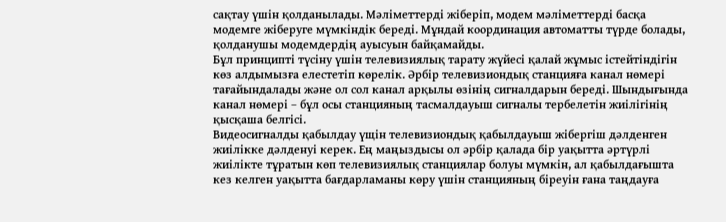сақтау үшін қолданылады. Мәліметтерді жіберіп, модем мәліметтерді басқа модемге жіберуге мүмкіндік береді. Мұндай координация автоматты түрде болады, қолданушы модемдердің ауысуын байқамайды.
Бұл принципті түсіну үшін телевизиялық тарату жүйесі қалай жұмыс істейтіндігін көз алдымызға елестетіп көрелік. Әрбір телевизиондық станцияға канал нөмері тағайындалады және ол сол канал арқылы өзінің сигналдарын береді. Шындығында канал нөмері – бұл осы станцияның тасмалдауыш сигналы тербелетін жиілігінің қысқаша белгісі.
Видеосигналды қабылдау үщін телевизиондық қабылдауыш жібергіш дәлденген жиілікке дәлденуі керек. Ең маңыздысы ол әрбір қалада бір уақытта әртүрлі жиілікте тұратын көп телевизиялық станциялар болуы мүмкін, ал қабылдағышта кез келген уақытта бағдарламаны көру үшін станцияның біреуін ғана таңдауға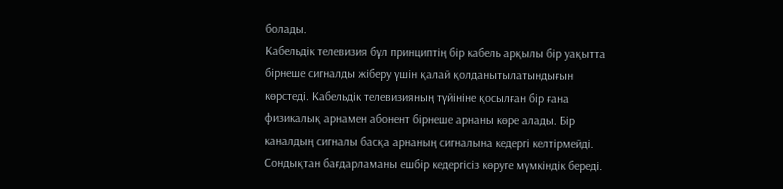болады.
Кабельдік телевизия бұл принциптің бір кабель арқылы бір уақытта бірнеше сигналды жіберу үшін қалай қолданытылатындығын көрстеді. Кабельдік телевизияның түйініне қосылған бір ғана физикалық арнамен абонент бірнеше арнаны көре алады. Бір каналдың сигналы басқа арнаның сигналына кедергі келтірмейді. Сондықтан бағдарламаны ешбір кедергісіз көруге мүмкіндік береді.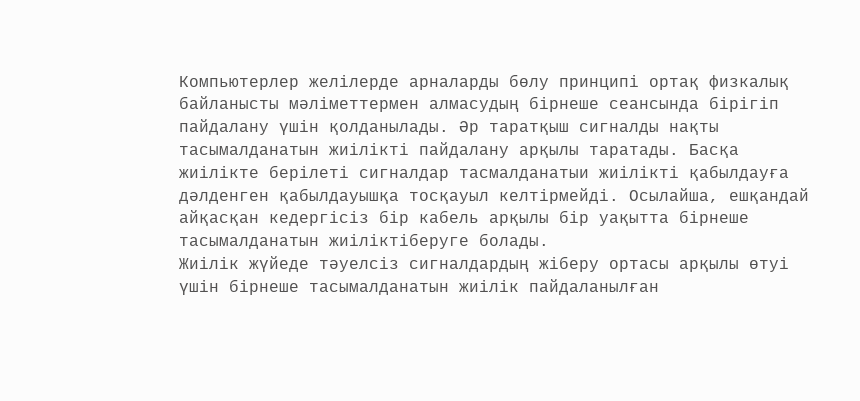Компьютерлер желілерде арналарды бөлу принципі ортақ физкалық байланысты мәліметтермен алмасудың бірнеше сеансында бірігіп пайдалану үшін қолданылады. Әр таратқыш сигналды нақты тасымалданатын жиілікті пайдалану арқылы таратады. Басқа жиілікте берілеті сигналдар тасмалданатыи жиілікті қабылдауға дәлденген қабылдауышқа тосқауыл келтірмейді. Осылайша, ешқандай айқасқан кедергісіз бір кабель арқылы бір уақытта бірнеше тасымалданатын жиіліктіберуге болады.
Жиілік жүйеде тәуелсіз сигналдардың жіберу ортасы арқылы өтуі үшін бірнеше тасымалданатын жиілік пайдаланылған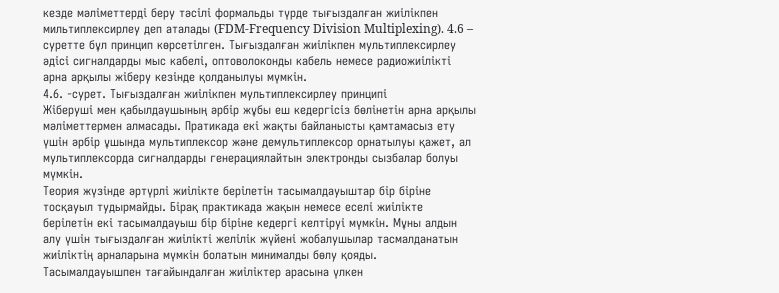кезде мәліметтерді беру тәсілі формальды түрде тығыздалған жиілікпен мильтиплексирлеу деп аталады (FDM-Frequency Division Multiplexing). 4.6 – суретте бұл принцип көрсетілген. Тығыздалған жиілікпен мультиплексирлеу әдісі сигналдарды мыс кабелі, оптоволоконды кабель немесе радиожиілікті арна арқылы жіберу кезінде қолданылуы мүмкін.
4.6. -сурет. Тығыздалған жиілікпен мультиплексирлеу принципі
Жіберуші мен қабылдаушының әрбір жұбы еш кедергісіз бөлінетін арна арқылы мәліметтермен алмасады. Пратикада екі жақты байланысты қамтамасыз ету үшін әрбір ұшында мультиплексор және демультиплексор орнатылуы қажет, ал мультиплексорда сигналдарды генерациялайтын электронды сызбалар болуы мүмкін.
Теория жүзінде әртүрлі жиілікте берілетін тасымалдауыштар бір біріне тосқауыл тудырмайды. Бірақ практикада жақын немесе еселі жиілікте берілетін екі тасымалдауыш бір біріне кедергі келтіруі мүмкін. Мұны алдын алу үшін тығыздалған жиілікті желілік жүйені жобалушылар тасмалданатын жиіліктің арналарына мүмкін болатын минималды бөлу қояды. Тасымалдауышпен тағайындалған жиіліктер арасына үлкен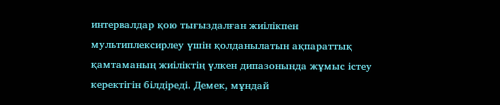интервалдар қою тығыздалған жиілікпен мультиплексирлеу үшін қолданылатын ақпараттық қамтаманың жиіліктің үлкен дипазонында жұмыс істеу керектігін білдіреді. Демек, мұндай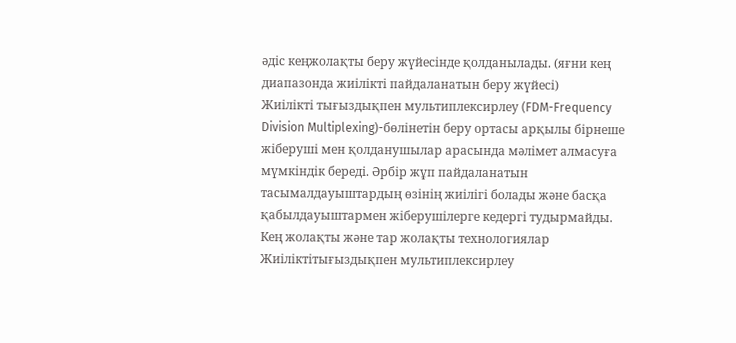әдіс кеңжолақты беру жүйесінде қолданылады. (яғни кең диапазонда жиілікті пайдаланатын беру жүйесі)
Жиілікті тығыздықпен мультиплексирлеу (FDM-Frequency Division Multiplexing)-бөлінетін беру ортасы арқылы бірнеше жіберуші мен қолданушылар арасында мәлімет алмасуға мүмкіндік береді. Әрбір жұп пайдаланатын тасымалдауыштардың өзінің жиілігі болады және басқа қабылдауыштармен жіберушілерге кедергі тудырмайды.
Кең жолақты және тар жолақты технологиялар
Жиіліктітығыздықпен мультиплексирлеу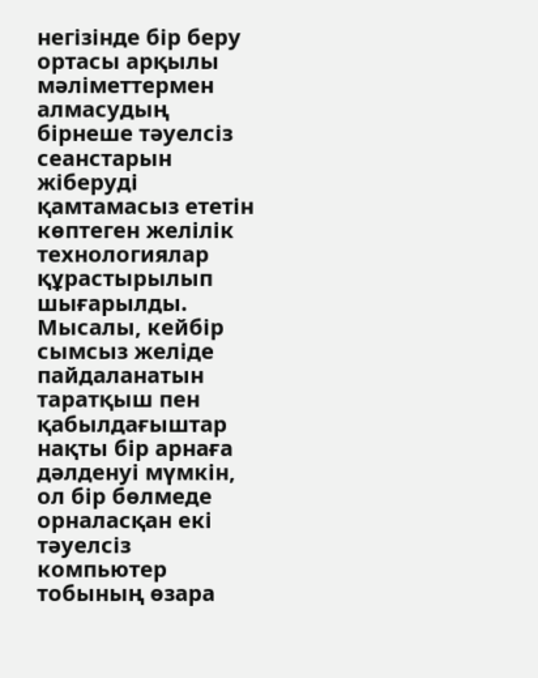негізінде бір беру ортасы арқылы мәліметтермен алмасудың бірнеше тәуелсіз сеанстарын жіберуді қамтамасыз ететін көптеген желілік технологиялар құрастырылып шығарылды. Мысалы, кейбір сымсыз желіде пайдаланатын таратқыш пен қабылдағыштар нақты бір арнаға дәлденуі мүмкін, ол бір бөлмеде орналасқан екі тәуелсіз компьютер тобының өзара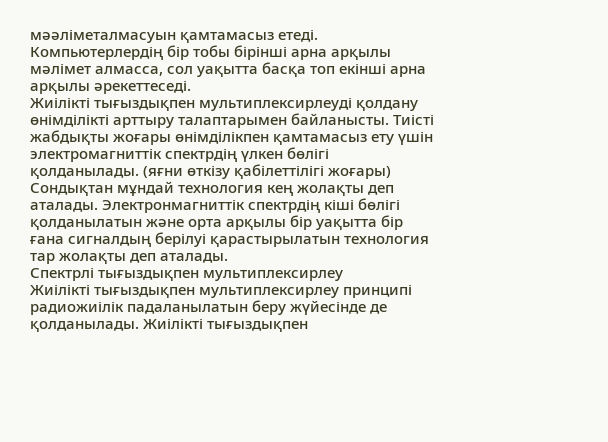мәәліметалмасуын қамтамасыз етеді. Компьютерлердің бір тобы бірінші арна арқылы мәлімет алмасса, сол уақытта басқа топ екінші арна арқылы әрекеттеседі.
Жиілікті тығыздықпен мультиплексирлеуді қолдану өнімділікті арттыру талаптарымен байланысты. Тиісті жабдықты жоғары өнімділікпен қамтамасыз ету үшін электромагниттік спектрдің үлкен бөлігі қолданылады. (яғни өткізу қабілеттілігі жоғары) Сондықтан мұндай технология кең жолақты деп аталады. Электронмагниттік спектрдің кіші бөлігі қолданылатын және орта арқылы бір уақытта бір ғана сигналдың берілуі қарастырылатын технология тар жолақты деп аталады.
Спектрлі тығыздықпен мультиплексирлеу
Жиілікті тығыздықпен мультиплексирлеу принципі радиожиілік падаланылатын беру жүйесінде де қолданылады. Жиілікті тығыздықпен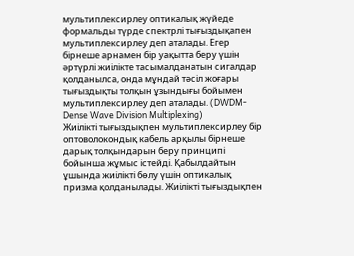мультиплексирлеу оптикалық жүйеде формальды түрде спектрлі тығыздықапен мультиплексирлеу деп аталады. Егер бірнеше арнамен бір уақытта беру үшін әртүрлі жиілікте тасымалданатын сигалдар қолданылса, онда мұндай тәсіл жоғары тығыздықты толқын ұзындығы бойымен мультиплексирлеу деп аталады. (DWDM-Dense Wave Division Multiplexing)
Жиілікті тығыздықпен мультиплексирлеу бір оптоволокондық кабель арқылы бірнеше дарық толқындарын беру принципі бойынша жұмыс істейді. Қабылдайтын ұшында жиілікті бөлу үшін оптикалық призма қолданылады. Жиілікті тығыздықпен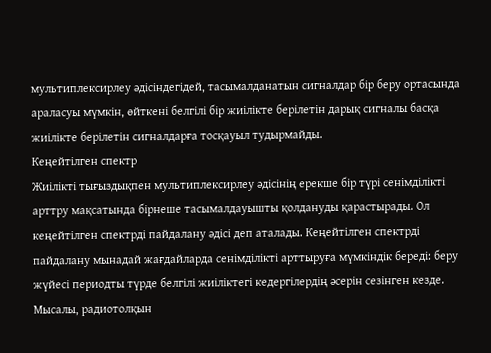мультиплексирлеу әдісіндегідей, тасымалданатын сигналдар бір беру ортасында араласуы мүмкін, өйткені белгілі бір жиілікте берілетін дарық сигналы басқа жиілікте берілетін сигналдарға тосқауыл тудырмайды.
Кеңейтілген спектр
Жиілікті тығыздықпен мультиплексирлеу әдісінің ерекше бір түрі сенімділікті арттру мақсатында бірнеше тасымалдауышты қолдануды қарастырады. Ол кеңейтілген спектрді пайдалану әдісі деп аталады. Кеңейтілген спектрді пайдалану мынадай жағдайларда сенімділікті арттыруға мүмкіндік береді: беру жүйесі периодты түрде белгілі жиіліктегі кедергілердің әсерін сезінген кезде. Мысалы, радиотолқын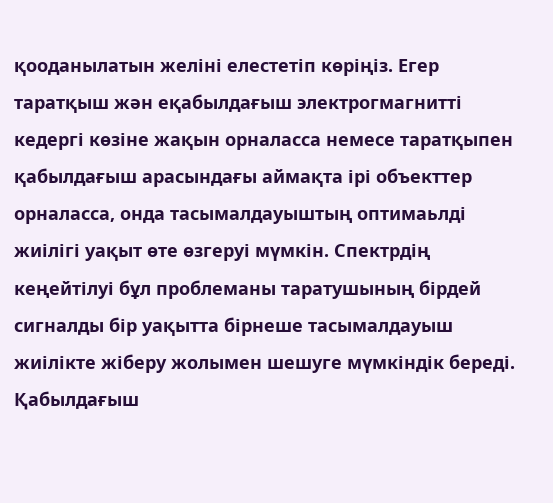қооданылатын желіні елестетіп көріңіз. Егер таратқыш жән еқабылдағыш электрогмагнитті кедергі көзіне жақын орналасса немесе таратқыпен қабылдағыш арасындағы аймақта ірі объекттер орналасса, онда тасымалдауыштың оптимаьлді жиілігі уақыт өте өзгеруі мүмкін. Спектрдің кеңейтілуі бұл проблеманы таратушының бірдей сигналды бір уақытта бірнеше тасымалдауыш жиілікте жіберу жолымен шешуге мүмкіндік береді. Қабылдағыш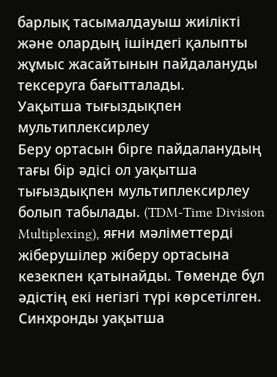барлық тасымалдауыш жиілікті және олардың ішіндегі қалыпты жұмыс жасайтынын пайдалануды тексеруга бағытталады.
Уақытша тығыздықпен мультиплексирлеу
Беру ортасын бірге пайдаланудың тағы бір әдісі ол уақытша тығыздықпен мультиплексирлеу болып табылады. (TDM-Time Division Multiplexing), яғни мәліметтерді жіберушілер жіберу ортасына кезекпен қатынайды. Төменде бұл әдістің екі негізгі түрі көрсетілген.
Синхронды уақытша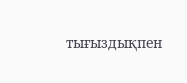тығыздықпен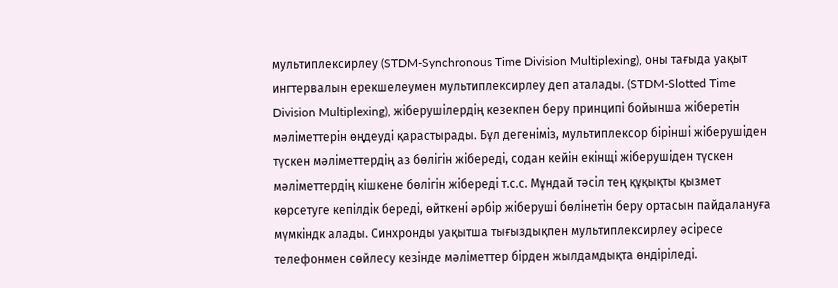мультиплексирлеу (STDM-Synchronous Time Division Multiplexing), оны тағыда уақыт ингтервалын ерекшелеумен мультиплексирлеу деп аталады. (STDM-Slotted Time Division Multiplexing), жіберушілердің кезекпен беру принципі бойынша жіберетін мәліметтерін өңдеуді қарастырады. Бұл дегеніміз, мультиплексор бірінші жіберушіден түскен мәліметтердің аз бөлігін жібереді, содан кейін екінщі жіберушіден түскен мәліметтердің кішкене бөлігін жібереді т.с.с. Мұндай тәсіл тең құқықты қызмет көрсетуге кепілдік береді, өйткені әрбір жіберуші бөлінетін беру ортасын пайдалануға мүмкіндк алады. Синхронды уақытша тығыздықпен мультиплексирлеу әсіресе телефонмен сөйлесу кезінде мәліметтер бірден жылдамдықта өндіріледі.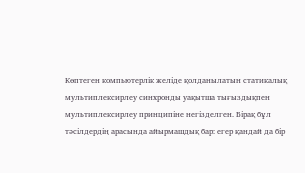Көптеген компьютерлік желіде қолданылатын статикалық мультиплексирлеу синхронды уақытша тығыздықпен мультиплексирлеу принципіне негізделген. Бірақ бұл тәсілдердің арасында айырмашдық бар: егер қандай да бір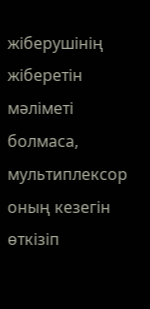жіберушінің жіберетін мәліметі болмаса, мультиплексор оның кезегін өткізіп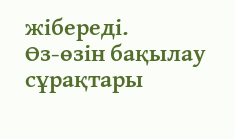жібереді.
Өз-өзін бақылау сұрақтары